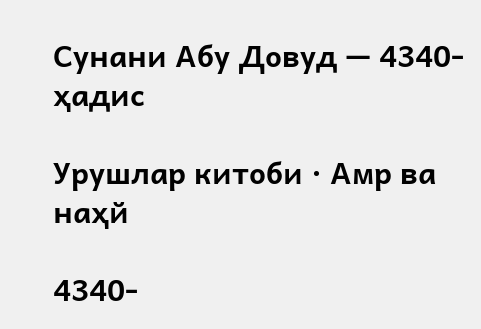Сунани Абу Довуд — 4340-ҳадис

Урушлар китоби · Амр ва наҳй

4340-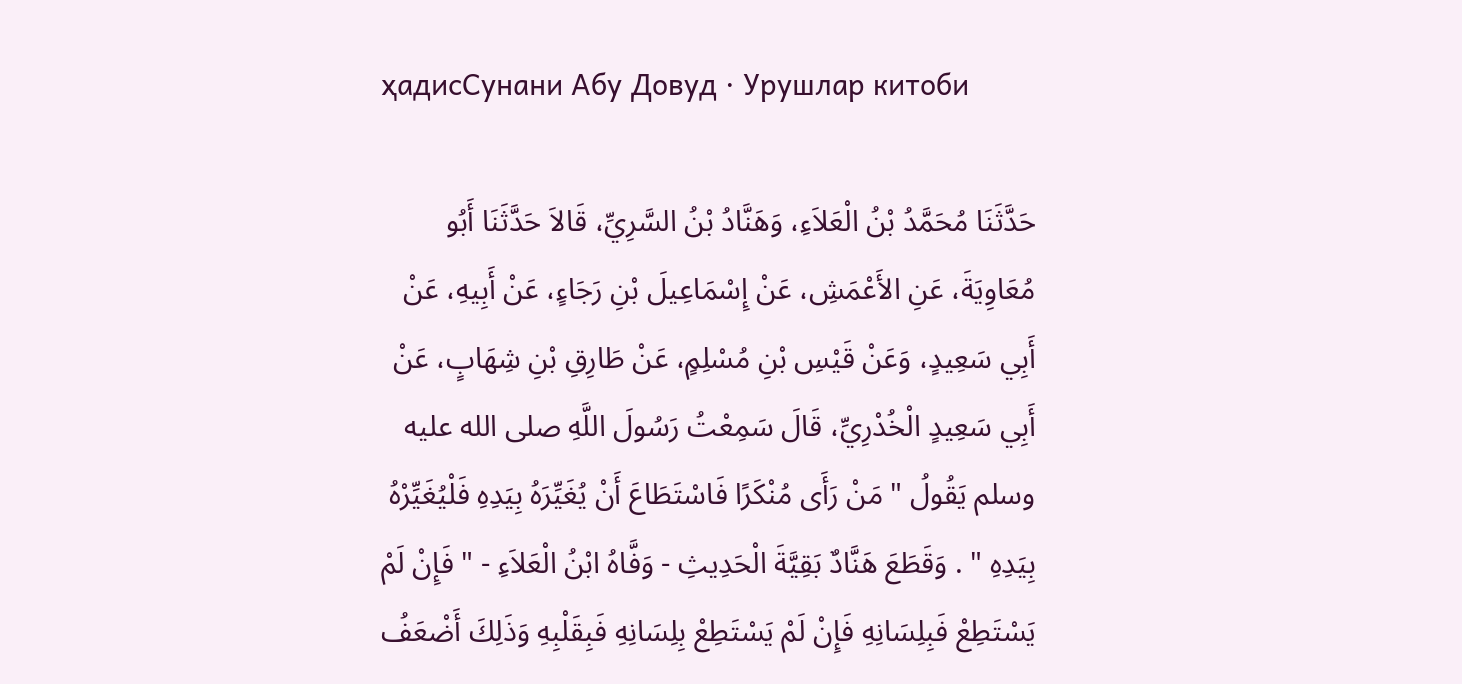ҳадисСунани Абу Довуд · Урушлар китоби

حَدَّثَنَا مُحَمَّدُ بْنُ الْعَلاَءِ، وَهَنَّادُ بْنُ السَّرِيِّ، قَالاَ حَدَّثَنَا أَبُو مُعَاوِيَةَ، عَنِ الأَعْمَشِ، عَنْ إِسْمَاعِيلَ بْنِ رَجَاءٍ، عَنْ أَبِيهِ، عَنْ أَبِي سَعِيدٍ، وَعَنْ قَيْسِ بْنِ مُسْلِمٍ، عَنْ طَارِقِ بْنِ شِهَابٍ، عَنْ أَبِي سَعِيدٍ الْخُدْرِيِّ، قَالَ سَمِعْتُ رَسُولَ اللَّهِ صلى الله عليه وسلم يَقُولُ " مَنْ رَأَى مُنْكَرًا فَاسْتَطَاعَ أَنْ يُغَيِّرَهُ بِيَدِهِ فَلْيُغَيِّرْهُ بِيَدِهِ " . وَقَطَعَ هَنَّادٌ بَقِيَّةَ الْحَدِيثِ - وَفَّاهُ ابْنُ الْعَلاَءِ - " فَإِنْ لَمْ يَسْتَطِعْ فَبِلِسَانِهِ فَإِنْ لَمْ يَسْتَطِعْ بِلِسَانِهِ فَبِقَلْبِهِ وَذَلِكَ أَضْعَفُ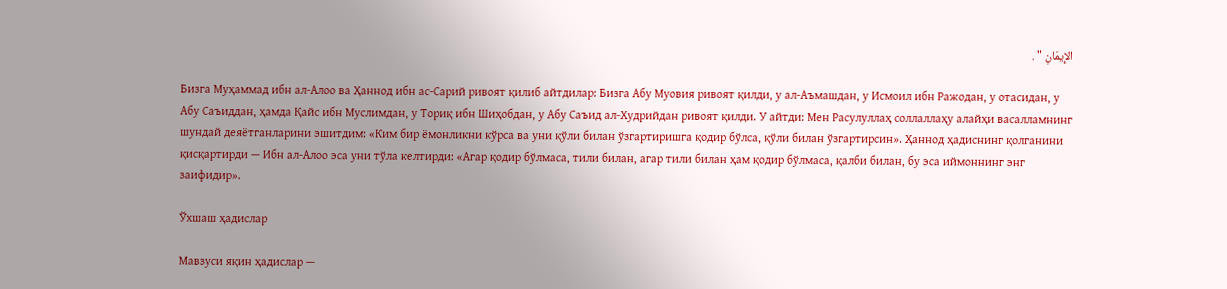الإِيمَانِ " .

Бизга Муҳаммад ибн ал-Алоо ва Ҳаннод ибн ас-Сарий ривоят қилиб айтдилар: Бизга Абу Муовия ривоят қилди, у ал-Аъмашдан, у Исмоил ибн Ражодан, у отасидан, у Абу Саъиддан, ҳамда Қайс ибн Муслимдан, у Ториқ ибн Шиҳобдан, у Абу Саъид ал-Худрийдан ривоят қилди. У айтди: Мен Расулуллаҳ соллаллаҳу алайҳи васалламнинг шундай деяётганларини эшитдим: «Ким бир ёмонликни кўрса ва уни қўли билан ўзгартиришга қодир бўлса, қўли билан ўзгартирсин». Ҳаннод ҳадиснинг қолганини қисқартирди — Ибн ал-Алоо эса уни тўла келтирди: «Агар қодир бўлмаса, тили билан, агар тили билан ҳам қодир бўлмаса, қалби билан, бу эса иймоннинг энг заифидир».

Ўхшаш ҳадислар

Мавзуси яқин ҳадислар —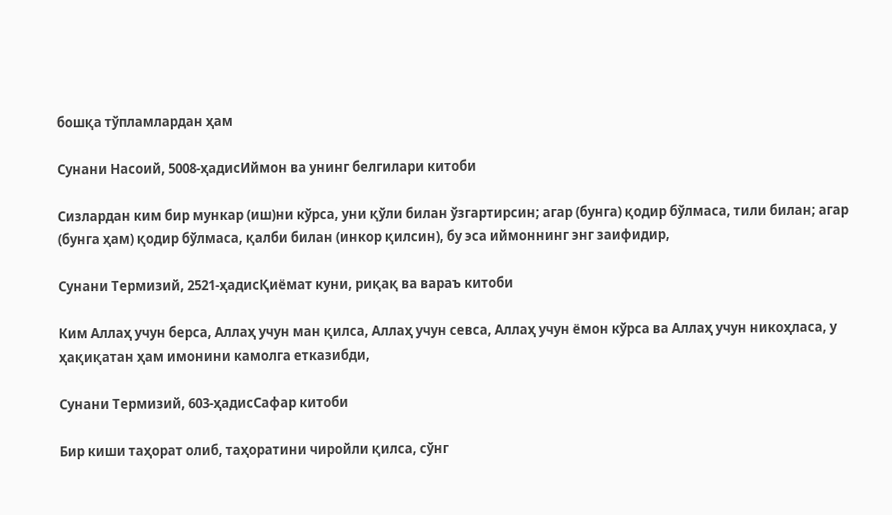бошқа тўпламлардан ҳам

Сунани Насоий, 5008-ҳадисИймон ва унинг белгилари китоби

Сизлардан ким бир мункар (иш)ни кўрса, уни қўли билан ўзгартирсин; агар (бунга) қодир бўлмаса, тили билан; агар (бунга ҳам) қодир бўлмаса, қалби билан (инкор қилсин), бу эса иймоннинг энг заифидир,

Сунани Термизий, 2521-ҳадисҚиёмат куни, риқақ ва вараъ китоби

Ким Аллаҳ учун берса, Аллаҳ учун ман қилса, Аллаҳ учун севса, Аллаҳ учун ёмон кўрса ва Аллаҳ учун никоҳласа, у ҳақиқатан ҳам имонини камолга етказибди,

Сунани Термизий, 603-ҳадисСафар китоби

Бир киши таҳорат олиб, таҳоратини чиройли қилса, сўнг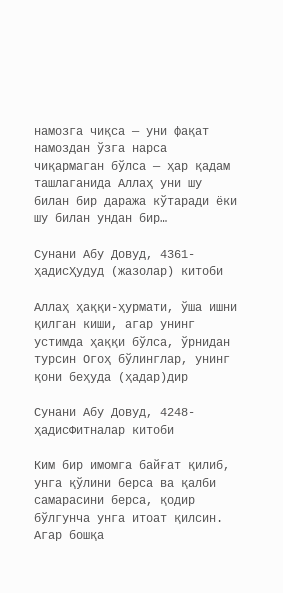намозга чиқса — уни фақат намоздан ўзга нарса чиқармаган бўлса — ҳар қадам ташлаганида Аллаҳ уни шу билан бир даража кўтаради ёки шу билан ундан бир…

Сунани Абу Довуд, 4361-ҳадисҲудуд (жазолар) китоби

Аллаҳ ҳаққи-ҳурмати, ўша ишни қилган киши, агар унинг устимда ҳаққи бўлса, ўрнидан турсин Огоҳ бўлинглар, унинг қони беҳуда (ҳадар)дир

Сунани Абу Довуд, 4248-ҳадисФитналар китоби

Ким бир имомга байғат қилиб, унга қўлини берса ва қалби самарасини берса, қодир бўлгунча унга итоат қилсин. Агар бошқа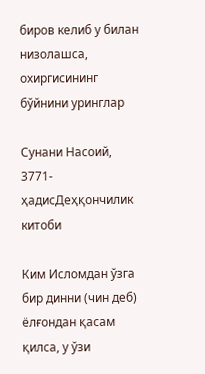биров келиб у билан низолашса, охиргисининг бўйнини уринглар

Сунани Насоий, 3771-ҳадисДеҳқончилик китоби

Ким Исломдан ўзга бир динни (чин деб) ёлғондан қасам қилса, у ўзи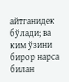айтганидек бўлади; ва ким ўзини бирор нарса билан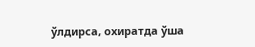ўлдирса, охиратда ўша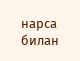нарса билан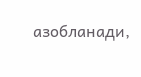азобланади,